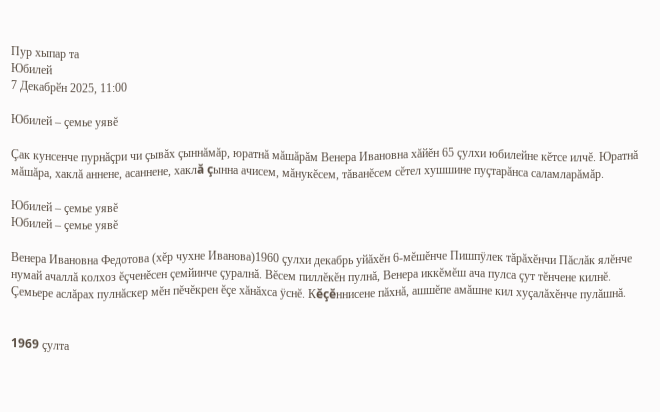Пур хыпар та
Юбилей
7 Декабрӗн 2025, 11:00

Юбилей – çемье уявĕ

Çак кунсенче пурнăçри чи çывăх çыннăмăр, юратнă мăшăрăм Венера Ивановна хăйĕн 65 çулхи юбилейне кĕтсе илчĕ. Юратнă мăшăра, хаклă аннене, асаннене, хаклă çынна ачисем, мăнукĕсем, тăванĕсем сĕтел хушшине пуçтарăнса саламларăмăр.

Юбилей – çемье уявĕ
Юбилей – çемье уявĕ

Венера Ивановна Федотова (хĕр чухне Иванова)1960 çулхи декабрь уйăхĕн 6-мĕшĕнче Пишпÿлек тăрăхĕнчи Пăслăк ялĕнче нумай ачаллă колхоз ĕçченĕсен çемйинче çуралнă. Вĕсем пиллĕкĕн пулнă, Венера иккĕмĕш ача пулса çут тĕнчене килнĕ. Çемьере аслăрах пулнăскер мĕн пĕчĕкрен ĕçе хăнăхса ÿснĕ. Кĕçĕннисене пăхнă, ашшĕпе амăшне кил хуçалăхĕнче пулăшнă.


1969 çулта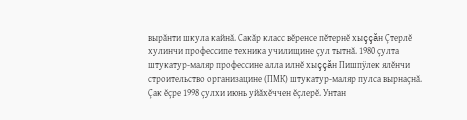вырăнти шкула кайнă. Сакăр класс вĕренсе пĕтернĕ хыççăн Çтерлĕ хулинчи профессипе техника училищине çул тытнă. 1980 çулта штукатур-маляр профессине алла илнĕ хыççăн Пишпÿлек ялĕнчи строительство организацине (ПМК) штукатур-маляр пулса вырнаçнă. Çак ĕçре 1998 çулхи июнь уйăхĕччен ĕçлерĕ. Унтан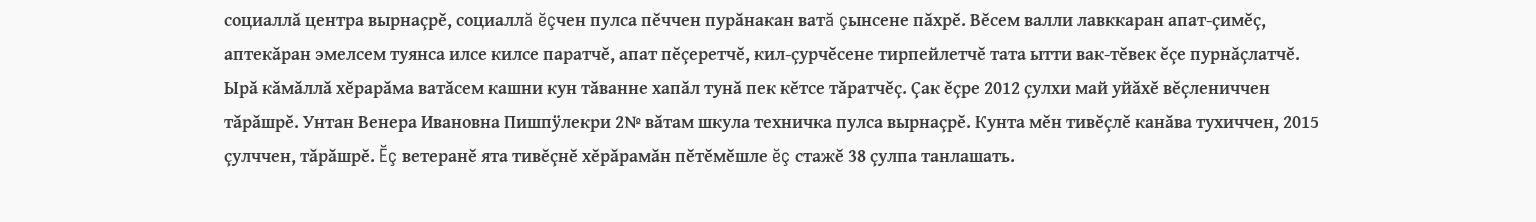социаллă центра вырнаçрĕ, социаллă ĕçчен пулса пĕччен пурăнакан ватă çынсене пăхрĕ. Вĕсем валли лавккаран апат-çимĕç, аптекăран эмелсем туянса илсе килсе паратчĕ, апат пĕçеретчĕ, кил-çурчĕсене тирпейлетчĕ тата ытти вак-тĕвек ĕçе пурнăçлатчĕ. Ырă кăмăллă хĕрарăма ватăсем кашни кун тăванне хапăл тунă пек кĕтсе тăратчĕç. Çак ĕçре 2012 çулхи май уйăхĕ вĕçлениччен тăрăшрĕ. Унтан Венера Ивановна Пишпÿлекри 2№ вăтам шкула техничка пулса вырнаçрĕ. Кунта мĕн тивĕçлĕ канăва тухиччен, 2015 çулччен, тăрăшрĕ. Ĕç ветеранĕ ята тивĕçнĕ хĕрăрамăн пĕтĕмĕшле ĕç стажĕ 38 çулпа танлашать.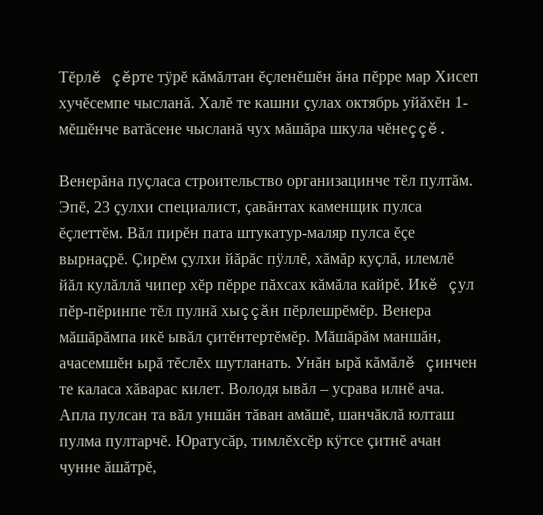Тĕрлĕ çĕрте тÿрĕ кăмăлтан ĕçленĕшĕн ăна пĕрре мар Хисеп хучĕсемпе чысланă. Халĕ те кашни çулах октябрь уйăхĕн 1-мĕшĕнче ватăсене чысланă чух мăшăра шкула чĕнеççĕ.

Венерăна пуçласа строительство организацинче тĕл пултăм. Эпĕ, 23 çулхи специалист, çавăнтах каменщик пулса ĕçлеттĕм. Вăл пирĕн пата штукатур-маляр пулса ĕçе вырнаçрĕ. Çирĕм çулхи йăрăс пÿллĕ, хăмăр куçлă, илемлĕ йăл кулăллă чипер хĕр пĕрре пăхсах кăмăла кайрĕ. Икĕ çул пĕр-пĕринпе тĕл пулнă хыççăн пĕрлешрĕмĕр. Венера мăшăрăмпа икĕ ывăл çитĕнтертĕмĕр. Мăшăрăм маншăн, ачасемшĕн ырă тĕслĕх шутланать. Унăн ырă кăмăлĕ çинчен те каласа хăварас килет. Володя ывăл – усрава илнĕ ача. Апла пулсан та вăл уншăн тăван амăшĕ, шанчăклă юлташ пулма пултарчĕ. Юратусăр, тимлĕхсĕр кÿтсе çитнĕ ачан чунне ăшăтрĕ,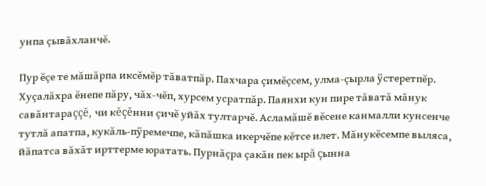унпа çывăхланчĕ.

Пур ĕçе те мăшăрпа иксĕмĕр тăватпăр. Пахчара çимĕçсем, улма-çырла ÿстеретпĕр. Хуçалăхра ĕнепе пăру, чăх-чĕп, хурсем усратпăр. Паянхи кун пире тăватă мăнук савăнтараççĕ, чи кĕçĕнни çичĕ уйăх тултарчĕ. Асламăшĕ вĕсене канмалли кунсенче тутлă апатпа, кукăль-пÿремечпе, кăпăшка икерчĕпе кĕтсе илет. Мăнукĕсемпе выляса, йăпатса вăхăт ирттерме юратать. Пурнăçра çакăн пек ырă çынна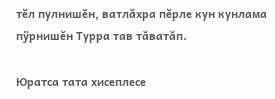тĕл пулнишĕн, ватлăхра пĕрле кун кунлама пÿрнишĕн Турра тав тăватăп.

Юратса тата хисеплесе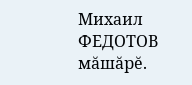Михаил ФЕДОТОВ мăшăрĕ.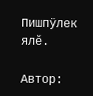Пишпÿлек ялĕ.

Автор: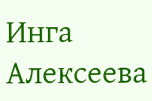Инга Алексеева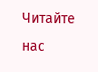Читайте нас